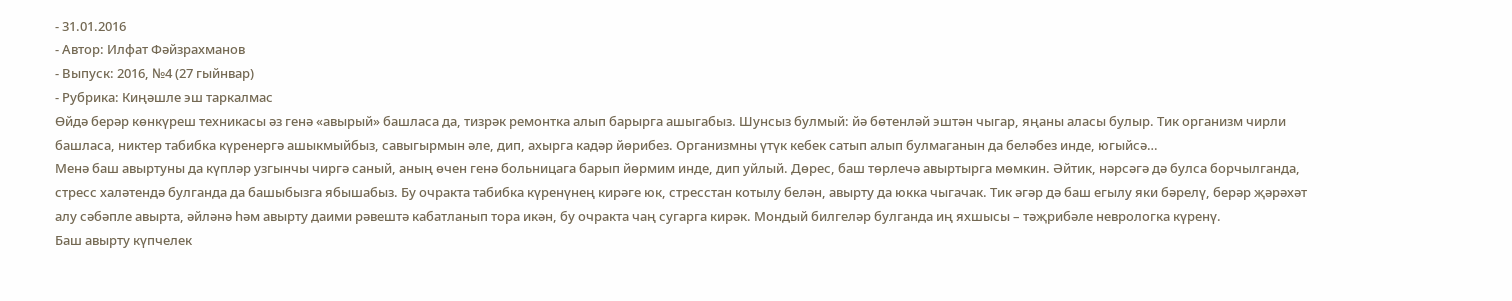- 31.01.2016
- Автор: Илфат Фәйзрахманов
- Выпуск: 2016, №4 (27 гыйнвар)
- Рубрика: Киңәшле эш таркалмас
Өйдә берәр көнкүреш техникасы әз генә «авырый» башласа да, тизрәк ремонтка алып барырга ашыгабыз. Шунсыз булмый: йә бөтенләй эштән чыгар, яңаны аласы булыр. Тик организм чирли башласа, никтер табибка күренергә ашыкмыйбыз, савыгырмын әле, дип, ахырга кадәр йөрибез. Организмны үтүк кебек сатып алып булмаганын да беләбез инде, югыйсә…
Менә баш авыртуны да күпләр узгынчы чиргә саный, аның өчен генә больницага барып йөрмим инде, дип уйлый. Дөрес, баш төрлечә авыртырга мөмкин. Әйтик, нәрсәгә дә булса борчылганда, стресс халәтендә булганда да башыбызга ябышабыз. Бу очракта табибка күренүнең кирәге юк, стресстан котылу белән, авырту да юкка чыгачак. Тик әгәр дә баш егылу яки бәрелү, берәр җәрәхәт алу сәбәпле авырта, әйләнә һәм авырту даими рәвештә кабатланып тора икән, бу очракта чаң сугарга кирәк. Мондый билгеләр булганда иң яхшысы – тәҗрибәле неврологка күренү.
Баш авырту күпчелек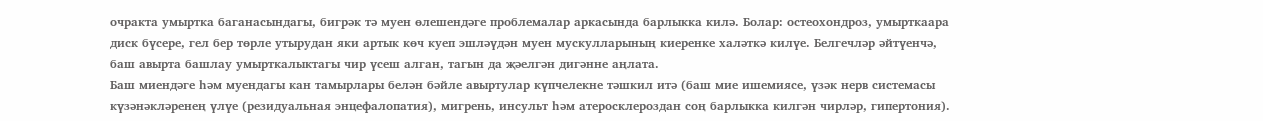очракта умыртка баганасындагы, бигрәк тә муен өлешендәге проблемалар аркасында барлыкка килә. Болар: остеохондроз, умырткаара диск бүсере, гел бер төрле утырудан яки артык көч куеп эшләүдән муен мускулларының киеренке халәткә килүе. Белгечләр әйтүенчә, баш авырта башлау умырткалыктагы чир үсеш алган, тагын да җәелгән дигәнне аңлата.
Баш миендәге һәм муендагы кан тамырлары белән бәйле авыртулар күпчелекне тәшкил итә (баш мие ишемиясе, үзәк нерв системасы күзәнәкләренең үлүе (резидуальная энцефалопатия), мигрень, инсульт һәм атеросклероздан соң барлыкка килгән чирләр, гипертония).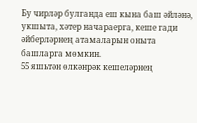Бу чирләр булганда еш кына баш әйләнә, укшыта, хәтер начараерга, кеше гади әйберләрнең атамаларын оныта башларга мөмкин.
55 яшьтән өлкәнрәк кешеләрнең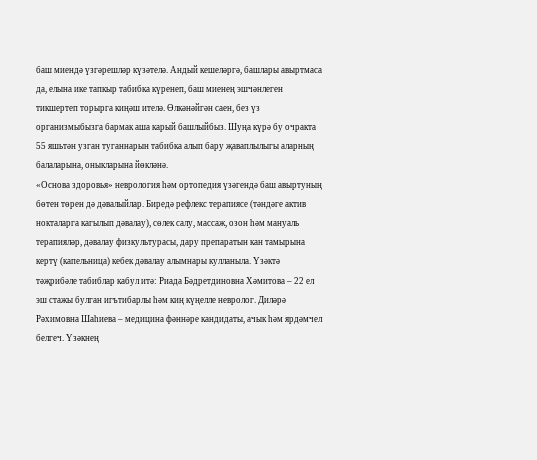баш миендә үзгәрешләр күзәтелә. Андый кешеләргә, башлары авыртмаса да, елына ике тапкыр табибка күренеп, баш миенең эшчәнлеген тикшертеп торырга киңәш ителә. Өлкәнәйгән саен, без үз организмыбызга бармак аша карый башлыйбыз. Шуңа күрә бу очракта 55 яшьтән узган туганнарын табибка алып бару җаваплылыгы аларның балаларына, оныкларына йөкләнә.
«Основа здоровья» неврология һәм ортопедия үзәгендә баш авыртуның бөтен төрен дә дәвалыйлар. Биредә рефлекс терапиясе (тәндәге актив нокталарга кагылып дәвалау), сөлек салу, массаж, озон һәм мануаль терапияләр, дәвалау физкультурасы, дару препаратын кан тамырына кертү (капельница) кебек дәвалау алымнары кулланыла. Үзәктә тәҗрибәле табиблар кабул итә: Риада Бәдретдиновна Хәмитова – 22 ел эш стажы булган игътибарлы һәм киң күңелле невролог. Диләрә Рәхимовна Шаһиева – медицина фәннәре кандидаты, ачык һәм ярдәмчел белгеч. Үзәкнең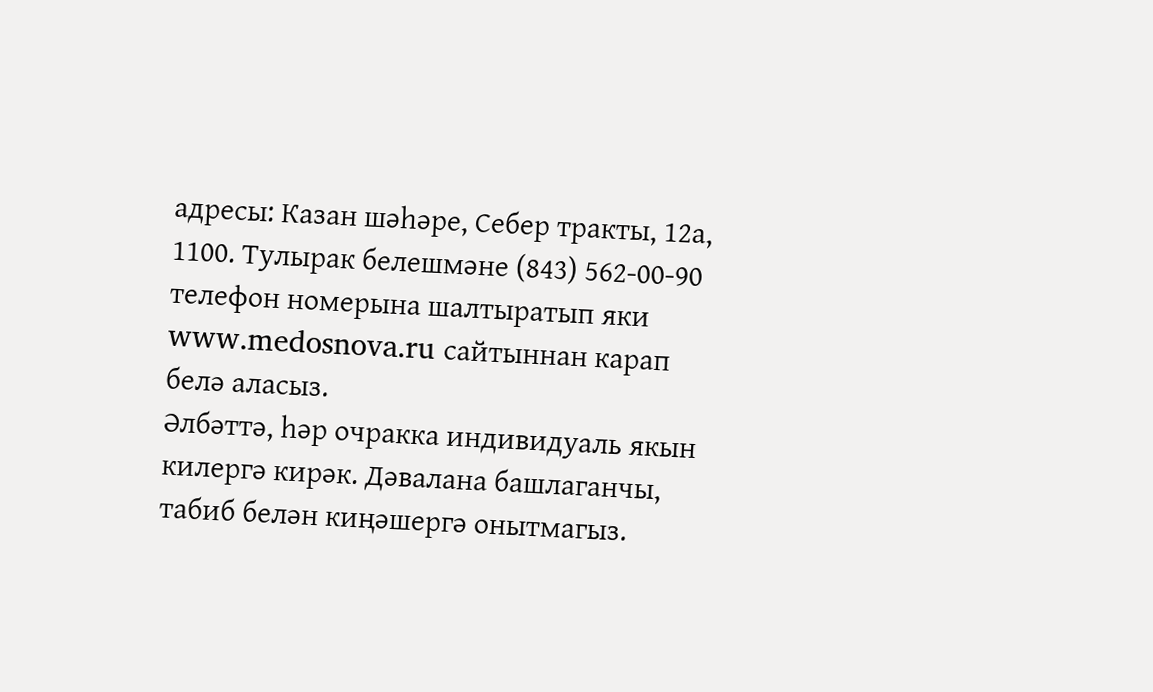адресы: Казан шәһәре, Себер тракты, 12а, 1100. Тулырак белешмәне (843) 562-00-90 телефон номерына шалтыратып яки www.medosnova.ru сайтыннан карап белә аласыз.
Әлбәттә, һәр очракка индивидуаль якын килергә кирәк. Дәвалана башлаганчы, табиб белән киңәшергә онытмагыз.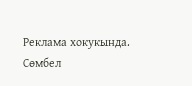Реклама хокукында.
Сөмбел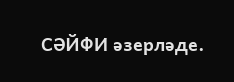СӘЙФИ әзерләде.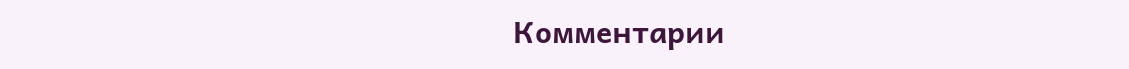Комментарии